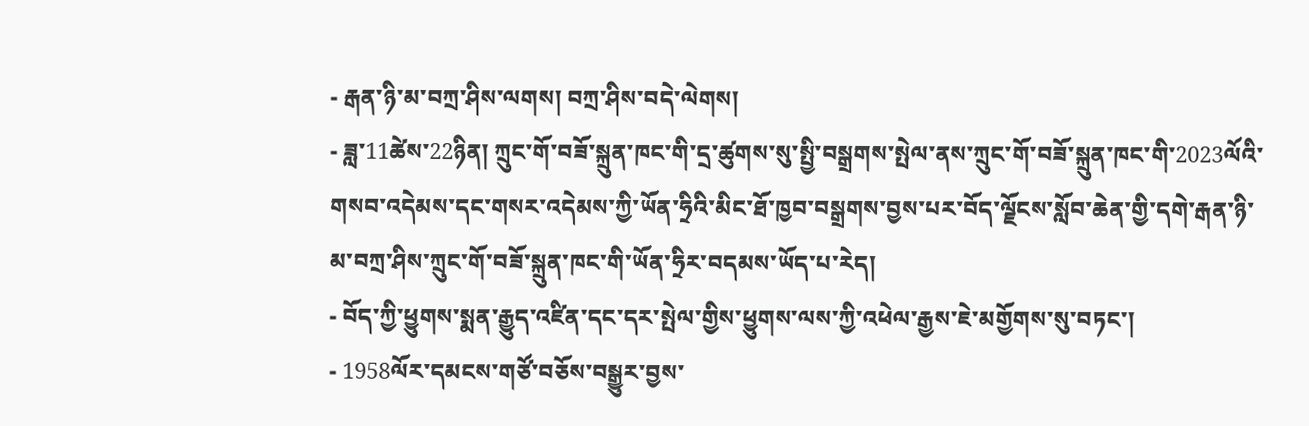- རྒན་ཉི་མ་བཀྲ་ཤིས་ལགས། བཀྲ་ཤིས་བདེ་ལེགས།
- ཟླ་11ཚེས་22ཉིན། ཀྲུང་གོ་བཟོ་སྐྲུན་ཁང་གི་དྲ་ཚུགས་སུ་སྤྱི་བསྒྲགས་སྤེལ་ནས་ཀྲུང་གོ་བཟོ་སྐྲུན་ཁང་གི་2023ལོའི་གསབ་འདེམས་དང་གསར་འདེམས་ཀྱི་ཡོན་ཧྲིའི་མིང་ཐོ་ཁྱབ་བསྒྲགས་བྱས་པར་བོད་ལྗོངས་སློབ་ཆེན་གྱི་དགེ་རྒན་ཉི་མ་བཀྲ་ཤིས་ཀྲུང་གོ་བཟོ་སྐྲུན་ཁང་གི་ཡོན་ཧྲིར་བདམས་ཡོད་པ་རེད།
- བོད་ཀྱི་ཕྱུགས་སྨན་རྒྱུད་འཛིན་དང་དར་སྤེལ་གྱིས་ཕྱུགས་ལས་ཀྱི་འཕེལ་རྒྱས་ཇེ་མགྱོགས་སུ་བཏང་།
- 1958ལོར་དམངས་གཙོ་བཅོས་བསྒྱུར་བྱས་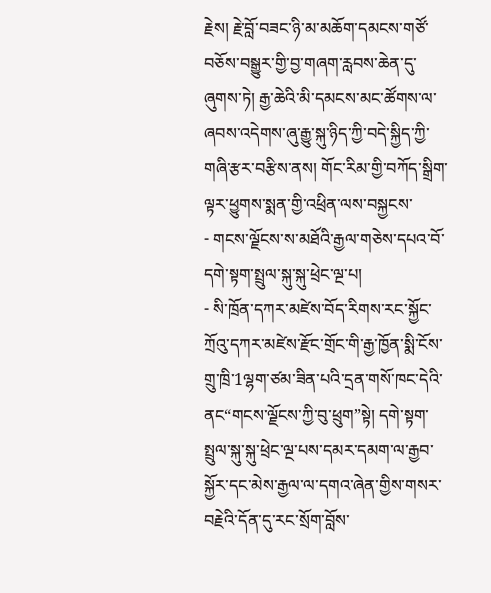རྗེས། རྗེ་བློ་བཟང་ཉི་མ་མཆོག་དམངས་གཙོ་བཅོས་བསྒྱུར་གྱི་བྱ་གཞག་རླབས་ཆེན་དུ་ཞུགས་ཏེ། རྒྱ་ཆེའི་མི་དམངས་མང་ཚོགས་ལ་ཞབས་འདེགས་ཞུ་རྒྱུ་སྐུ་ཉིད་ཀྱི་བདེ་སྐྱིད་ཀྱི་གཞི་རྩར་བརྩིས་ནས། གོང་རིམ་གྱི་བཀོད་སྒྲིག་ལྟར་ཕྱུགས་སྨན་གྱི་འཕྲིན་ལས་བསྐྱངས་
- གངས་ལྗོངས་ས་མཐོའི་རྒྱལ་གཅེས་དཔའ་བོ་དགེ་སྟག་སྤྲུལ་སྐུ་སྐུ་ཕྲེང་ལྔ་པ།
- སི་ཁྲོན་དཀར་མཛེས་བོད་རིགས་རང་སྐྱོང་ཀྲོའུ་དཀར་མཛེས་རྫོང་གྲོང་གི་རྒྱ་ཁྱོན་སྨི་ངོས་གྲུ་ཁྲི་1ལྷག་ཙམ་ཟིན་པའི་དྲན་གསོ་ཁང་དེའི་ནང“གངས་ལྗོངས་ཀྱི་བུ་ཕྲུག”སྟེ། དགེ་སྟག་སྤྲུལ་སྐུ་སྐུ་ཕྲེང་ལྔ་པས་དམར་དམག་ལ་རྒྱབ་སྐྱོར་དང་མེས་རྒྱལ་ལ་དགའ་ཞེན་གྱིས་གསར་བརྗེའི་དོན་དུ་རང་སྲོག་བློས་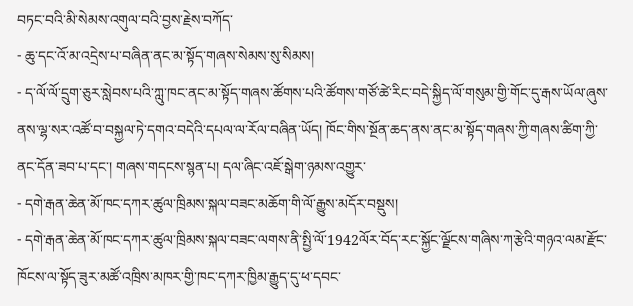བཏང་བའི་མི་སེམས་འགུལ་བའི་བྱས་རྗེས་བཀོད་
- ཆུ་དང་འོ་མ་འདྲེས་པ་བཞིན་ནང་མ་སྟོད་གཞས་སེམས་སུ་སིམས།
- ད་ལོ་ལོ་དྲུག་ཅུར་སླེབས་པའི་ཀླུ་ཁང་ནང་མ་སྟོད་གཞས་ཚོགས་པའི་ཚོགས་གཙོ་ཚེ་རིང་བདེ་སྐྱིད་ལོ་གསུམ་གྱི་གོང་དུ་རྒས་ཡོལ་ཞུས་ནས་ལྷ་སར་འཚོ་བ་བསྐྱལ་ཏེ་དགའ་བདེའི་དཔལ་ལ་རོལ་བཞིན་ཡོད། ཁོང་གིས་སྔོན་ཆད་ནས་ནང་མ་སྟོད་གཞས་ཀྱི་གཞས་ཚིག་ཀྱི་ནང་དོན་ཟབ་པ་དང་། གཞས་གདངས་སྙན་པ། དལ་ཞིང་འཇོ་སྒེག་ཉམས་འགྱུར་
- དགེ་རྒན་ཆེན་མོ་ཁང་དཀར་ཚུལ་ཁྲིམས་སྐལ་བཟང་མཆོག་གི་ལོ་རྒྱུས་མདོར་བསྡུས།
- དགེ་རྒན་ཆེན་མོ་ཁང་དཀར་ཚུལ་ཁྲིམས་སྐལ་བཟང་ལགས་ནི་སྤྱི་ལོ་1942ལོར་བོད་རང་སྐྱོང་ལྗོངས་གཞིས་ཀ་རྩེའི་གཉའ་ལམ་རྫོང་ཁོངས་ལ་སྟོད་ཟུར་མཚོ་འཁྲིས་མཁར་གྱི་ཁང་དཀར་ཁྱིམ་རྒྱུད་དུ་ཕ་དབང་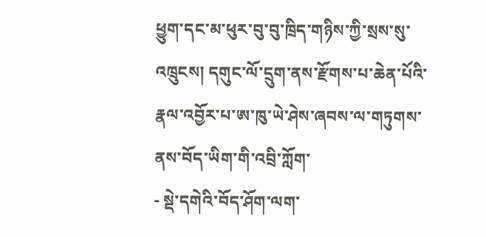ཕྱུག་དང་མ་ཕུར་བུ་བུ་ཁྲིད་གཉིས་ཀྱི་སྲས་སུ་འཁྲུངས། དགུང་ལོ་དྲུག་ནས་རྫོགས་པ་ཆེན་པོའི་རྣལ་འབྱོར་པ་ཨ་ཁུ་ཡེ་ཤེས་ཞབས་ལ་གཏུགས་ནས་བོད་ཡིག་གི་འབྲི་ཀློག་
- སྡེ་དགེའི་བོད་ཤོག་ལག་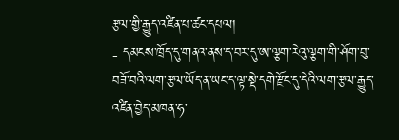རྩལ་གྱི་རྒྱུད་འཛིན་པ་ཚང་དཔལ།
- དམངས་ཁྲོད་དུ་གནའ་ནས་ད་བར་དུ་ཨ་ལྕག་རེའུ་ལྕག་གི་ཤོག་བུ་བཟོ་བའི་ལག་རྩལ་ཡོད་ན་ཡང་ད་ལྟ་སྡེ་དགེ་རྫོང་དུ་དེའི་ལག་རྩལ་རྒྱུད་འཛིན་བྱེད་མཁན་ཧ་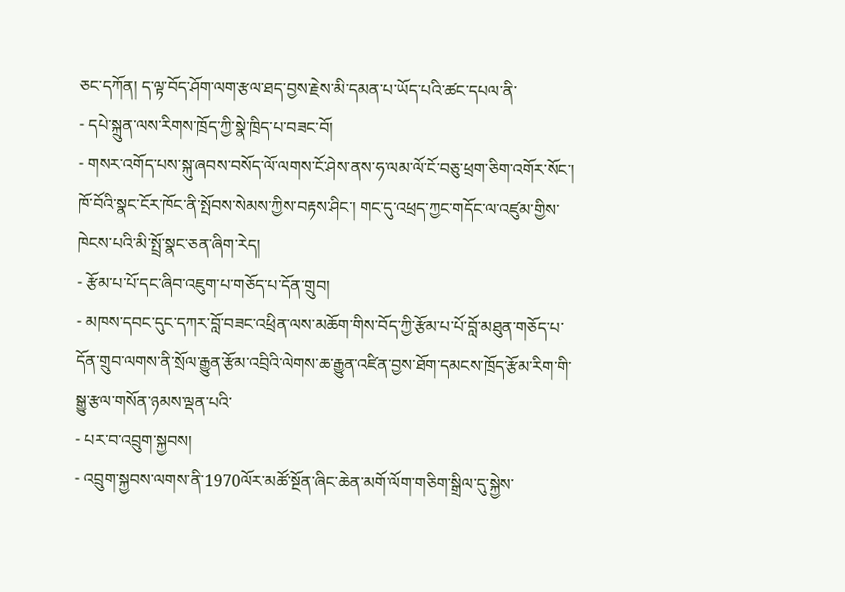ཅང་དཀོན། ད་ལྟ་བོད་ཤོག་ལག་རྩལ་ཐད་བྱས་རྗེས་མི་དམན་པ་ཡོད་པའི་ཚང་དཔལ་ནི་
- དཔེ་སྐྲུན་ལས་རིགས་ཁྲོད་ཀྱི་སྣེ་ཁྲིད་པ་བཟང་བོ།
- གསར་འགོད་པས་སྐུ་ཞབས་བསོད་ལོ་ལགས་ངོ་ཤེས་ནས་ཧ་ལམ་ལོ་ངོ་བཅུ་ཕྲག་ཅིག་འགོར་སོང་། ཁོ་བོའི་སྣང་ངོར་ཁོང་ནི་སྤོབས་སེམས་ཀྱིས་བརྟས་ཤིང་། གང་དུ་འཕྲད་ཀྱང་གདོང་ལ་འཛུམ་གྱིས་ཁེངས་པའི་མི་སྤྲོ་སྣང་ཅན་ཞིག་རེད།
- རྩོམ་པ་པོ་དང་ཞིབ་འཇུག་པ་གཅོད་པ་དོན་གྲུབ།
- མཁས་དབང་དུང་དཀར་བློ་བཟང་འཕྲིན་ལས་མཆོག་གིས་བོད་ཀྱི་རྩོམ་པ་པོ་བློ་མཐུན་གཅོད་པ་དོན་གྲུབ་ལགས་ནི་སྲོལ་རྒྱུན་རྩོམ་འབྲིའི་ལེགས་ཆ་རྒྱུན་འཛིན་བྱས་ཐོག་དམངས་ཁྲོད་རྩོམ་རིག་གི་སྒྱུ་རྩལ་གསོན་ཉམས་ལྡན་པའི་
- པར་བ་འབྲུག་སྐྱབས།
- འབྲུག་སྐྱབས་ལགས་ནི་1970ལོར་མཚོ་སྔོན་ཞིང་ཆེན་མགོ་ལོག་གཅིག་སྒྲིལ་དུ་སྐྱེས་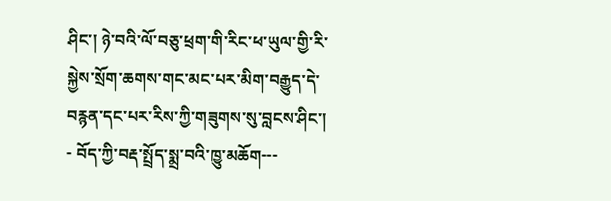ཤིང་། ཉེ་བའི་ལོ་བཅུ་ཕྲག་གི་རིང་ཕ་ཡུལ་གྱི་རི་སྐྱེས་སྲོག་ཆགས་གང་མང་པར་མིག་བརྒྱུད་དེ་བརྙན་དང་པར་རིས་ཀྱི་གཟུགས་སུ་བླངས་ཤིང་།
- བོད་ཀྱི་བརྡ་སྤྲོད་སྨྲ་བའི་ཁྱུ་མཆོག---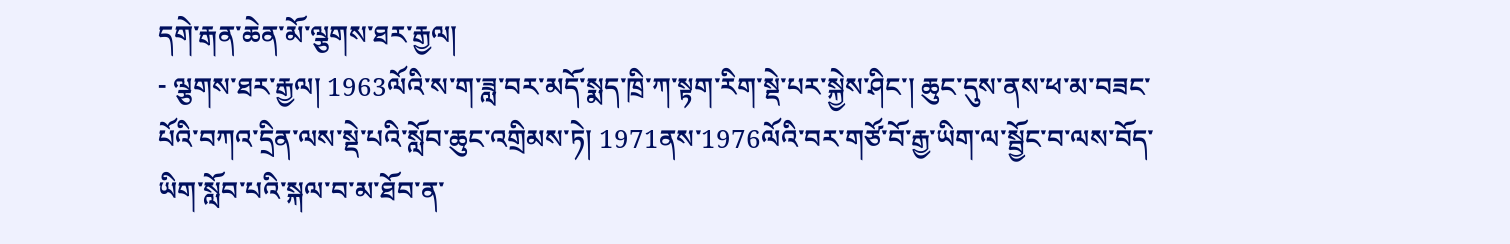དགེ་རྒན་ཆེན་མོ་ལྕགས་ཐར་རྒྱལ།
- ལྕགས་ཐར་རྒྱལ། 1963ལོའི་ས་ག་ཟླ་བར་མདོ་སྨད་ཁྲི་ཀ་སྟག་རིག་སྡེ་པར་སྐྱེས་ཤིང་། ཆུང་དུས་ནས་ཕ་མ་བཟང་པོའི་བཀའ་དྲིན་ལས་སྡེ་པའི་སློབ་ཆུང་འགྲིམས་ཏེ། 1971ནས་1976ལོའི་བར་གཙོ་བོ་རྒྱ་ཡིག་ལ་སྦྱོང་བ་ལས་བོད་ཡིག་སློབ་པའི་སྐལ་བ་མ་ཐོབ་ན་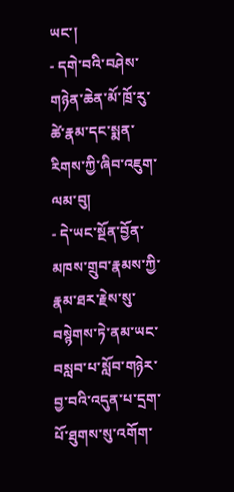ཡང་།
- དགེ་བའི་བཤེས་གཉེན་ཆེན་མོ་ཁྲོ་རུ་ཚེ་རྣམ་དང་སྨན་རིགས་ཀྱི་ཞིབ་འཇུག་ལམ་བུ།
- དེ་ཡང་སྔོན་བྱོན་མཁས་གྲུབ་རྣམས་ཀྱི་རྣམ་ཐར་རྗེས་སུ་བསྙེགས་ཏེ་ནམ་ཡང་བསླབ་པ་སློབ་གཉེར་བྱ་བའི་འདུན་པ་དྲག་པོ་ཐུགས་སུ་འགོག་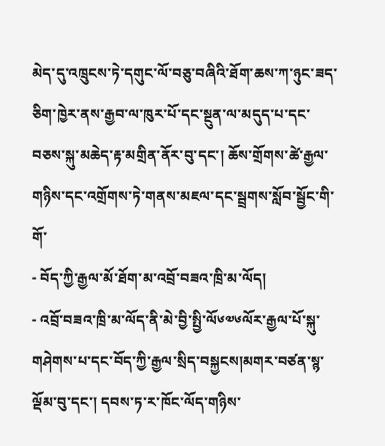མེད་དུ་འཁྲུངས་ཏེ་དགུང་ལོ་བཅུ་བཞིའི་ཐོག་ཆས་ཀ་ཉུང་ཟད་ཅིག་ཁྱེར་ནས་རྒྱབ་ལ་ཁུར་པོ་དང་སྔུན་ལ་མདུད་པ་དང་བཅས་སྐུ་མཆེད་རྟ་མགྲིན་ནོར་བུ་དང་། ཆོས་གྲོགས་ཚེ་རྒྱལ་གཉིས་དང་འགྲོགས་ཏེ་གནས་མཇལ་དང་སྦྲགས་སློབ་སྦྱོང་གི་གོ་
- བོད་ཀྱི་རྒྱལ་མོ་ཐོག་མ་འབྲོ་བཟའ་ཁྲི་མ་ལོད།
- འབྲོ་བཟའ་ཁྲི་མ་ལོད་ནི་མེ་བྱི་སྤྱི་ལོ༦༧༦ལོར་རྒྱལ་པོ་སྐུ་གཤེགས་པ་དང་བོད་ཀྱི་རྒྱལ་སྲིད་བསྐྱངས།མགར་བཙན་སྙ་ལྡོམ་བུ་དང་། དབས་ཏ་ར་ཁོང་ལོད་གཉིས་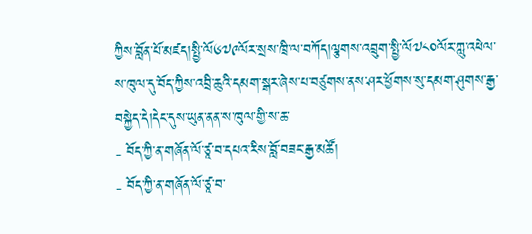ཀྱིས་བློན་པོ་མཛད།སྤྱི་ལོ༦༧༩ལོར་སྲས་ཁྲི་ལ་བཀོད།ལྕགས་འབྲུག་སྤྱི་ལོ༧༨༠ལོར་ཀླུ་འཕེལ་ས་ཁུལ་དུ་བོད་ཀྱིས་འབྲི་ཆུའི་དམག་སྒར་ཞེས་པ་བཙུགས་ནས་ཤར་ཕྱོགས་སུ་དམག་ཤུགས་རྒྱ་བསྐྱེད་དེ།དེང་དུས་ཡུན་ནན་ས་ཁུལ་གྱི་ས་ཆ་
- བོད་ཀྱི་ན་གཞོན་ལོ་ཙཱ་བ་དཔའ་རིས་བློ་བཟང་རྒྱ་མཚོ།
- བོད་ཀྱི་ན་གཞོན་ལོ་ཙཱ་བ་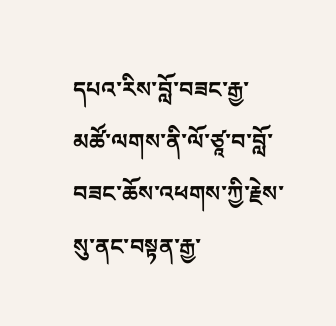དཔའ་རིས་བློ་བཟང་རྒྱ་མཚོ་ལགས་ནི་ལོ་ཙཱ་བ་བློ་བཟང་ཆོས་འཕགས་ཀྱི་རྗེས་སུ་ནང་བསྟན་རྒྱ་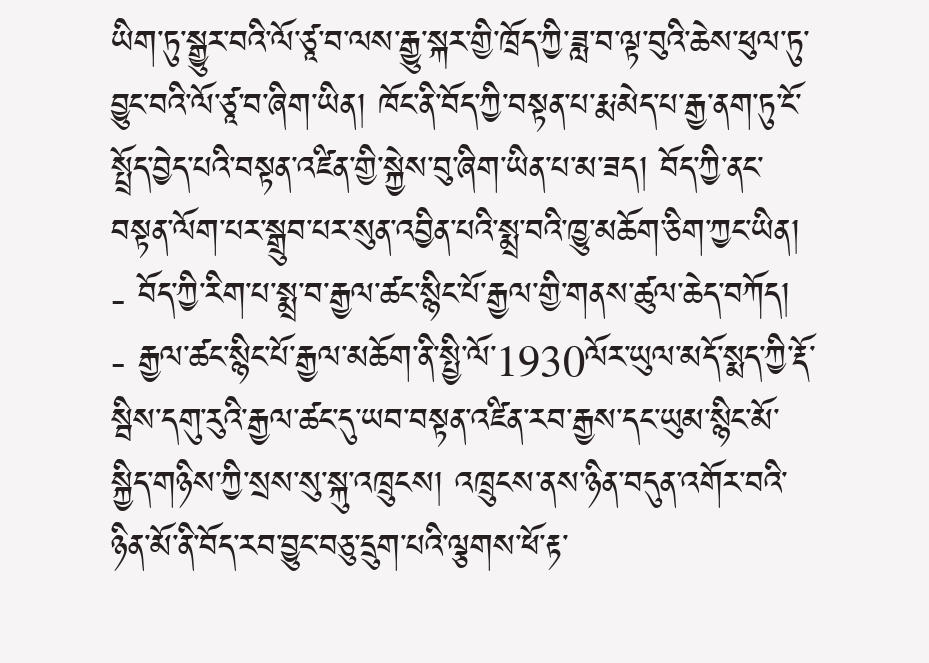ཡིག་ཏུ་སྒྱུར་བའི་ལོ་ཙཱ་བ་ལས་རྒྱུ་སྐར་གྱི་ཁྲོད་ཀྱི་ཟླ་བ་ལྟ་བུའི་ཆེས་ཕུལ་ཏུ་བྱུང་བའི་ལོ་ཙཱ་བ་ཞིག་ཡིན། ཁོང་ནི་བོད་ཀྱི་བསྟན་པ་རྨ་མེད་པ་རྒྱ་ནག་ཏུ་ངོ་སྤྲོད་བྱེད་པའི་བསྟན་འཛིན་གྱི་སྐྱེས་བུ་ཞིག་ཡིན་པ་མ་ཟད། བོད་ཀྱི་ནང་བསྟན་ལོག་པར་སྒྲུབ་པར་སུན་འབྱིན་པའི་སྨྲ་བའི་ཁྱུ་མཆོག་ཅིག་ཀྱང་ཡིན།
- བོད་ཀྱི་རིག་པ་སྨྲ་བ་རྒྱལ་ཚང་སྙིང་པོ་རྒྱལ་གྱི་གནས་ཚུལ་ཆེད་བཀོད།
- རྒྱལ་ཚང་སྙིང་པོ་རྒྱལ་མཆོག་ནི་སྤྱི་ལོ་1930ལོར་ཡུལ་མདོ་སྨད་ཀྱི་རྡོ་སྦིས་དགུ་རུའི་རྒྱལ་ཚང་དུ་ཡབ་བསྟན་འཛིན་རབ་རྒྱས་དང་ཡུམ་སྙིང་མོ་སྐྱིད་གཉིས་ཀྱི་སྲས་སུ་སྐུ་འཁྲུངས། འཁྲུངས་ནས་ཉིན་བདུན་འགོར་བའི་ཉིན་མོ་ནི་བོད་རབ་བྱུང་བཅུ་དྲུག་པའི་ལྕགས་ཕོ་རྟ་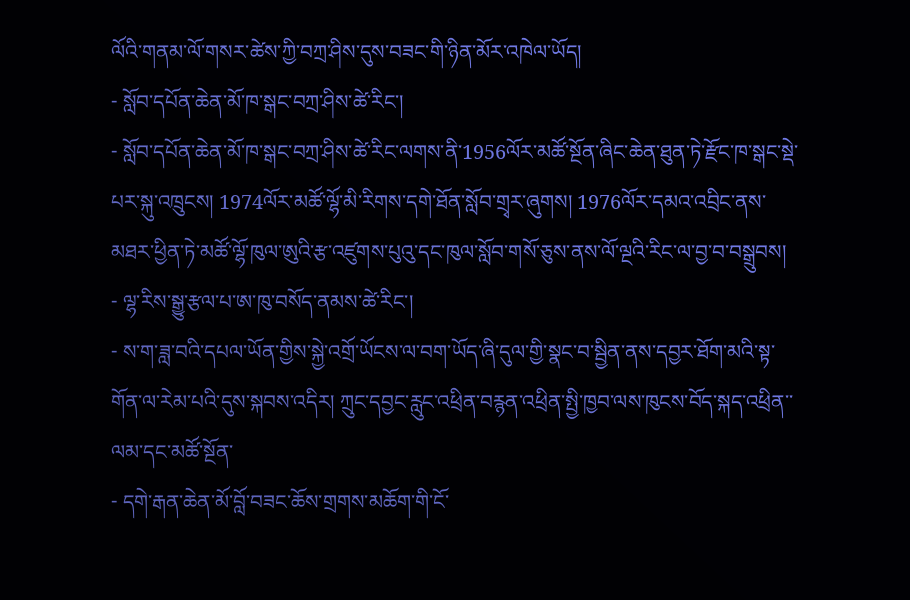ལོའི་གནམ་ལོ་གསར་ཚེས་ཀྱི་བཀྲ་ཤིས་དུས་བཟང་གི་ཉིན་མོར་འཁེལ་ཡོད།
- སློབ་དཔོན་ཆེན་མོ་ཁ་སྒང་བཀྲ་ཤིས་ཚེ་རིང་།
- སློབ་དཔོན་ཆེན་མོ་ཁ་སྒང་བཀྲ་ཤིས་ཚེ་རིང་ལགས་ནི་1956ལོར་མཚོ་སྔོན་ཞིང་ཆེན་ཐུན་ཏེ་རྫོང་ཁ་སྒང་སྡེ་པར་སྐུ་འཁྲུངས། 1974ལོར་མཚོ་ལྷོ་མི་རིགས་དགེ་ཐོན་སློབ་གྲྭར་ཞུགས། 1976ལོར་དམའ་འབྲིང་ནས་མཐར་ཕྱིན་ཏེ་མཚོ་ལྷོ་ཁུལ་ཨུའི་རྩ་འཛུགས་པུའུ་དང་ཁུལ་སློབ་གསོ་ཅུས་ནས་ལོ་ལྔའི་རིང་ལ་བྱ་བ་བསྒྲུབས།
- ལྷ་རིས་སྒྱུ་རྩལ་པ་ཨ་ཁུ་བསོད་ནམས་ཚེ་རིང་།
- ས་ག་ཟླ་བའི་དཔལ་ཡོན་གྱིས་སྐྱེ་འགྲོ་ཡོངས་ལ་བག་ཡོད་ཞི་དུལ་གྱི་སྣང་བ་སྦྱིན་ནས་དབྱར་ཐོག་མའི་སྟ་གོན་ལ་རེམ་པའི་དུས་སྐབས་འདིར། ཀྲུང་དབྱང་རླུང་འཕྲིན་བརྙན་འཕྲིན་སྤྱི་ཁྱབ་ལས་ཁུངས་བོད་སྐད་འཕྲིན་་ལམ་དང་མཚོ་སྔོན་
- དགེ་རྒན་ཆེན་མོ་བློ་བཟང་ཆོས་གྲགས་མཆོག་གི་ངོ་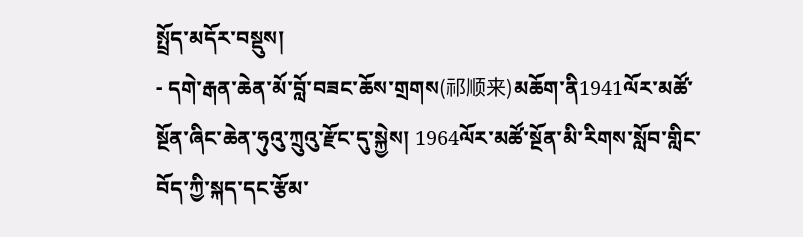སྤྲོད་མདོར་བསྡུས།
- དགེ་རྒན་ཆེན་མོ་བློ་བཟང་ཆོས་གྲགས(祁顺来)མཆོག་ནི1941ལོར་མཚོ་སྔོན་ཞིང་ཆེན་ཧུའུ་ཀྲུའུ་རྫོང་དུ་སྐྱེས། 1964ལོར་མཚོ་སྔོན་མི་རིགས་སློབ་གླིང་བོད་ཀྱི་སྐད་དང་རྩོམ་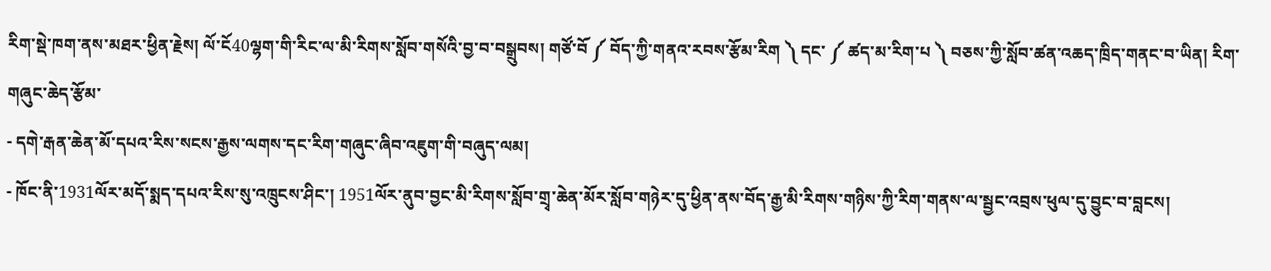རིག་སྡེ་ཁག་ནས་མཐར་ཕྱིན་རྗེས། ལོ་ངོ40ལྷག་གི་རིང་ལ་མི་རིགས་སློབ་གསོའི་བྱ་བ་བསྒྲུབས། གཙོ་བོ ༼ བོད་ཀྱི་གནའ་རབས་རྩོམ་རིག ༽ དང་ ༼ ཚད་མ་རིག་པ ༽ བཅས་ཀྱི་སློབ་ཚན་འཆད་ཁྲིད་གནང་བ་ཡིན། རིག་གཞུང་ཆེད་རྩོམ་
- དགེ་རྒན་ཆེན་མོ་དཔའ་རིས་སངས་རྒྱས་ལགས་དང་རིག་གཞུང་ཞིབ་འཇུག་གི་བཞུད་ལམ།
- ཁོང་ནི་1931ལོར་མདོ་སྨད་དཔའ་རིས་སུ་འཁྲུངས་ཤིང་། 1951ལོར་ནུབ་བྱང་མི་རིགས་སློབ་གྲྭ་ཆེན་མོར་སློབ་གཉེར་དུ་ཕྱིན་ནས་བོད་རྒྱ་མི་རིགས་གཉིས་ཀྱི་རིག་གནས་ལ་སྦྱང་འབྲས་ཕུལ་དུ་བྱུང་བ་བླངས།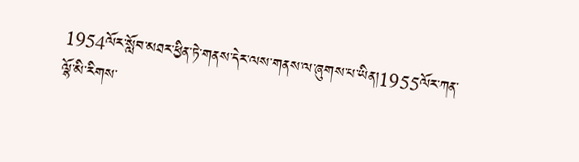1954ལོར་སློབ་མཐར་ཕྱིན་ཏེ་གནས་དེར་ལས་གནས་ལ་ཞུགས་པ་ཡིན།1955ལོར་ཀན་ལྷོ་མི་རིགས་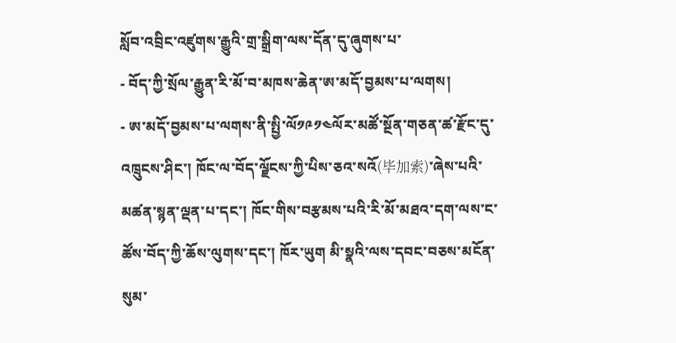སློབ་འབྲིང་འཛུགས་རྒྱུའི་གྲ་སྒྲིག་ལས་དོན་དུ་ཞུགས་པ་
- བོད་ཀྱི་སྲོལ་རྒྱུན་རི་མོ་བ་མཁས་ཆེན་ཨ་མདོ་བྱམས་པ་ལགས།
- ཨ་མདོ་བྱམས་པ་ལགས་ནི་སྤྱི་ལོ༡༩༡༤ལོར་མཚོ་སྔོན་གཅན་ཚ་རྫོང་དུ་འཁྲུངས་ཤིང་། ཁོང་ལ་བོད་ལྗོངས་ཀྱི་པིས་ཅའ་སའོ(毕加索)་ཞེས་པའི་མཚན་སྙན་ལྡན་པ་དང་། ཁོང་གིས་བརྩམས་པའི་རི་མོ་མཐའ་དག་ལས་ང་ཚོས་བོད་ཀྱི་ཆོས་ལུགས་དང་། ཁོར་ཡུག མི་སྣའི་ལས་དབང་བཅས་མངོན་སུམ་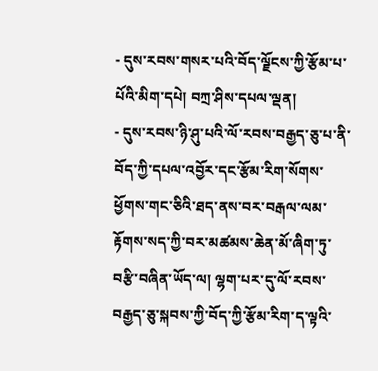- དུས་རབས་གསར་པའི་བོད་ལྗོངས་ཀྱི་རྩོམ་པ་པོའི་མིག་དཔེ། བཀྲ་ཤིས་དཔལ་ལྡན།
- དུས་རབས་ཉི་ཤུ་པའི་ལོ་རབས་བརྒྱད་ཅུ་པ་ནི་བོད་ཀྱི་དཔལ་འབྱོར་དང་རྩོམ་རིག་སོགས་ཕྱོགས་གང་ཅིའི་ཐད་ནས་བར་བརྒལ་ལམ་རྟོགས་སད་ཀྱི་བར་མཚམས་ཆེན་མོ་ཞིག་ཏུ་བརྩི་བཞིན་ཡོད་ལ། ལྷག་པར་དུ་ལོ་རབས་བརྒྱད་ཅུ་སྐབས་ཀྱི་བོད་ཀྱི་རྩོམ་རིག་ད་ལྟའི་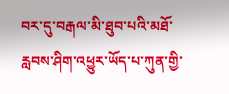བར་དུ་བརྒལ་མི་ཐུབ་པའི་མཐོ་རླབས་ཤིག་འཕྱུར་ཡོད་པ་ཀུན་གྱི་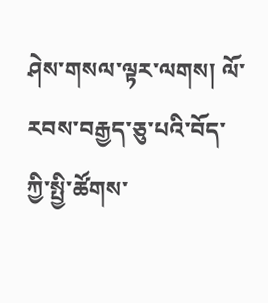ཤེས་གསལ་ལྟར་ལགས། ལོ་རབས་བརྒྱད་ཅུ་པའི་བོད་ཀྱི་སྤྱི་ཚོགས་